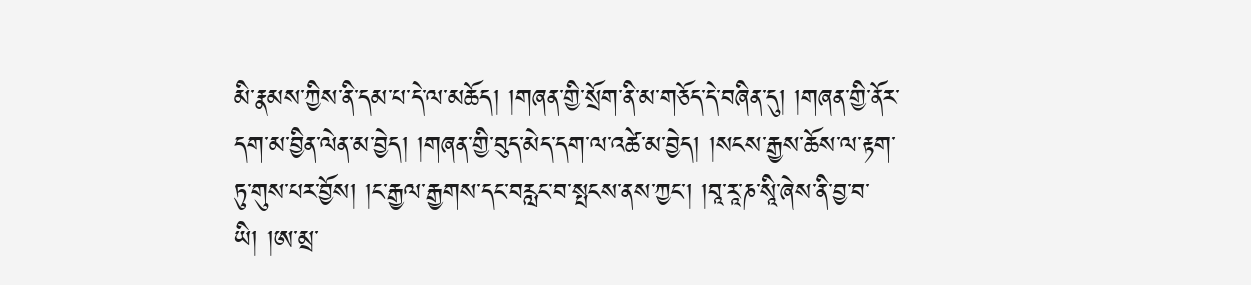མི་རྣམས་ཀྱིས་ནི་དམ་པ་དེ་ལ་མཆོད། །གཞན་གྱི་སྲོག་ནི་མ་གཅོད་དེ་བཞིན་དུ། །གཞན་གྱི་ནོར་དག་མ་བྱིན་ལེན་མ་བྱེད། །གཞན་གྱི་བུད་མེད་དག་ལ་འཚེ་མ་བྱེད། །སངས་རྒྱས་ཆོས་ལ་རྟག་ཏུ་གུས་པར་བྱོས། །ང་རྒྱལ་རྒྱགས་དང་བརླང་བ་སྤངས་ནས་ཀྱང་། །བཱ་རཱ་ཎ་སཱི་ཞེས་ནི་བྱ་བ་ཡི། །ཨ་མྲ་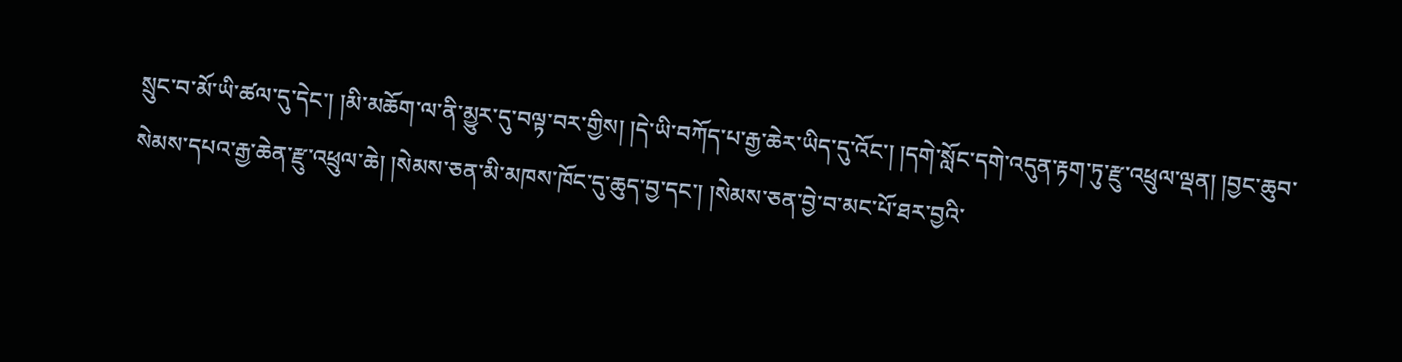སྲུང་བ་མོ་ཡི་ཚལ་དུ་དེང་། །མི་མཆོག་ལ་ནི་མྱུར་དུ་བལྟ་བར་གྱིས། །དེ་ཡི་བཀོད་པ་རྒྱ་ཆེར་ཡིད་དུ་འོང་། །དགེ་སློང་དགེ་འདུན་རྟག་ཏུ་རྫུ་འཕྲུལ་ལྡན། །བྱང་ཆུབ་སེམས་དཔའ་རྒྱ་ཆེན་རྫུ་འཕྲུལ་ཆེ། །སེམས་ཅན་མི་མཁས་ཁོང་དུ་ཆུད་བྱ་དང་། །སེམས་ཅན་བྱེ་བ་མང་པོ་ཐར་བྱའི་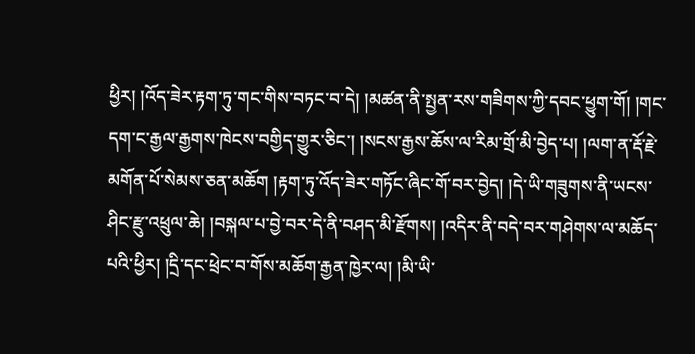ཕྱིར། །འོད་ཟེར་རྟག་ཏུ་གང་གིས་བཏང་བ་དེ། །མཚན་ནི་སྤྱན་རས་གཟིགས་ཀྱི་དབང་ཕྱུག་གོ། །གང་དག་ང་རྒྱལ་རྒྱགས་ཁེངས་བགྱིད་གྱུར་ཅིང་། །སངས་རྒྱས་ཆོས་ལ་རིམ་གྲོ་མི་བྱེད་པ། །ལག་ན་རྡོ་རྗེ་མགོན་པོ་སེམས་ཅན་མཆོག །རྟག་ཏུ་འོད་ཟེར་གཏོང་ཞིང་གོ་བར་བྱེད། །དེ་ཡི་གཟུགས་ནི་ཡངས་ཤིང་རྫུ་འཕྲུལ་ཆེ། །བསྐལ་པ་བྱེ་བར་དེ་ནི་བཤད་མི་རྫོགས། །འདིར་ནི་བདེ་བར་གཤེགས་ལ་མཆོད་པའི་ཕྱིར། །དྲི་དང་ཕྲེང་བ་གོས་མཆོག་རྒྱན་ཁྱེར་ལ། །མི་ཡི་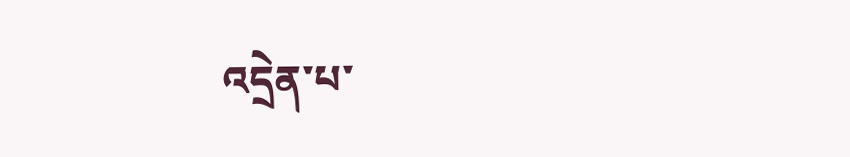འདྲེན་པ་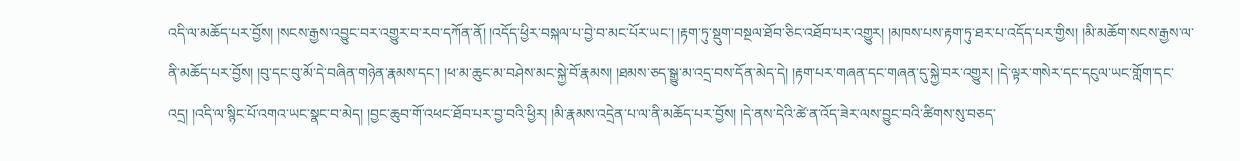འདི་ལ་མཆོད་པར་བྱོས། །སངས་རྒྱས་འབྱུང་བར་འགྱུར་བ་རབ་དཀོན་ནོ། །འདོད་ཕྱིར་བསྐལ་པ་བྱེ་བ་མང་པོར་ཡང་། །རྟག་ཏུ་སྡུག་བསྔལ་ཐོབ་ཅིང་འཐོབ་པར་འགྱུར། །མཁས་པས་རྟག་ཏུ་ཐར་པ་འདོད་པར་གྱིས། །མི་མཆོག་སངས་རྒྱས་ལ་ནི་མཆོད་པར་བྱོས། །བུ་དང་བུ་མོ་དེ་བཞིན་གཉེན་རྣམས་དང་། །ཕ་མ་ཆུང་མ་བཤེས་མང་སྐྱེ་བོ་རྣམས། །ཐམས་ཅད་སྒྱུ་མ་འདྲ་བས་དོན་མེད་དེ། །རྟག་པར་གཞན་དང་གཞན་དུ་སྐྱེ་བར་འགྱུར། །དེ་ལྟར་གསེར་དང་དངུལ་ཡང་གློག་དང་འདྲ། །འདི་ལ་སྙིང་པོ་འགའ་ཡང་སྣང་བ་མེད། །བྱང་ཆུབ་གོ་འཕང་ཐོབ་པར་བྱ་བའི་ཕྱིར། །མི་རྣམས་འདྲེན་པ་ལ་ནི་མཆོད་པར་བྱོས། །དེ་ནས་དེའི་ཚེ་ན་འོད་ཟེར་ལས་བྱུང་བའི་ཚིགས་སུ་བཅད་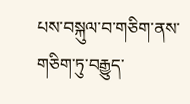པས་བསྐུལ་བ་གཅིག་ནས་གཅིག་ཏུ་བརྒྱུད་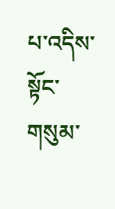པ་འདིས་སྟོང་གསུམ་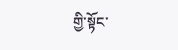གྱི་སྟོང་